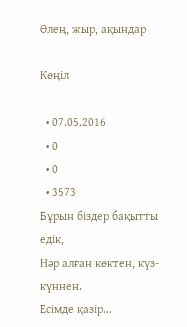Өлең, жыр, ақындар

Көңіл

  • 07.05.2016
  • 0
  • 0
  • 3573
Бұрын біздер бақытты едік,
Нәр алған көктен, күз-күннен.
Есімде қазір...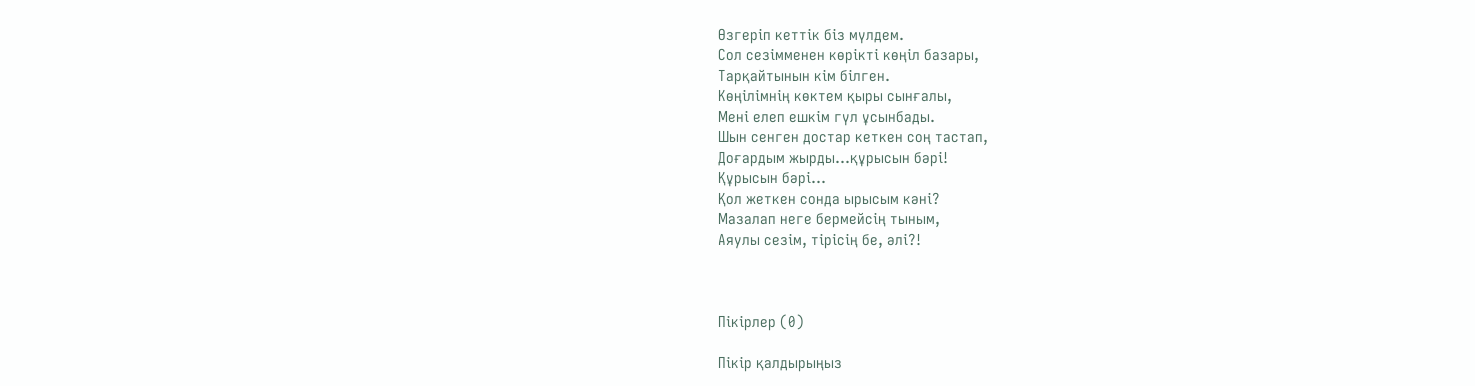Өзгеріп кеттік біз мүлдем.
Сол сезімменен көрікті көңіл базары,
Тарқайтынын кім білген.
Көңілімнің көктем қыры сынғалы,
Мені елеп ешкім гүл ұсынбады.
Шын сенген достар кеткен соң тастап,
Доғардым жырды...құрысын бәрі!
Құрысын бәрі...
Қол жеткен сонда ырысым кәні?
Мазалап неге бермейсің тыным,
Аяулы сезім, тірісің бе, әлі?!



Пікірлер (0)

Пікір қалдырыңыз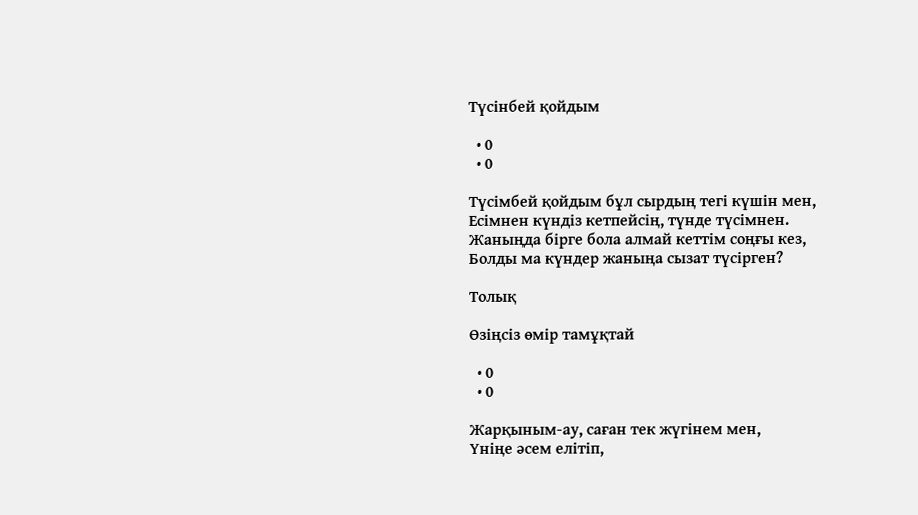Түсінбей қойдым

  • 0
  • 0

Түсімбей қойдым бұл сырдың тегі күшін мен,
Есімнен күндіз кетпейсің, түнде түсімнен.
Жаныңда бірге бола алмай кеттім соңғы кез,
Болды ма күндер жаныңа сызат түсірген?

Толық

Өзіңсіз өмір тамұқтай

  • 0
  • 0

Жарқыным-ау, саған тек жүгінем мен,
Үніңе әсем елітіп,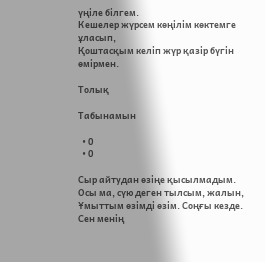үңіле білгем.
Кешелер жүрсем көңілім көктемге ұласып,
Қоштасқым келіп жүр қазір бүгін өмірмен.

Толық

Табынамын

  • 0
  • 0

Сыр айтудан өзіңе қысылмадым.
Осы ма, сүю деген тылсым, жалын,
Ұмыттым өзімді өзім. Соңғы кезде.
Сен менің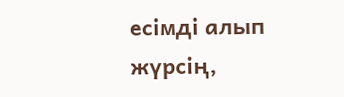есімді алып жүрсің,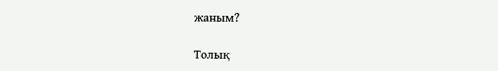жаным?

Толық